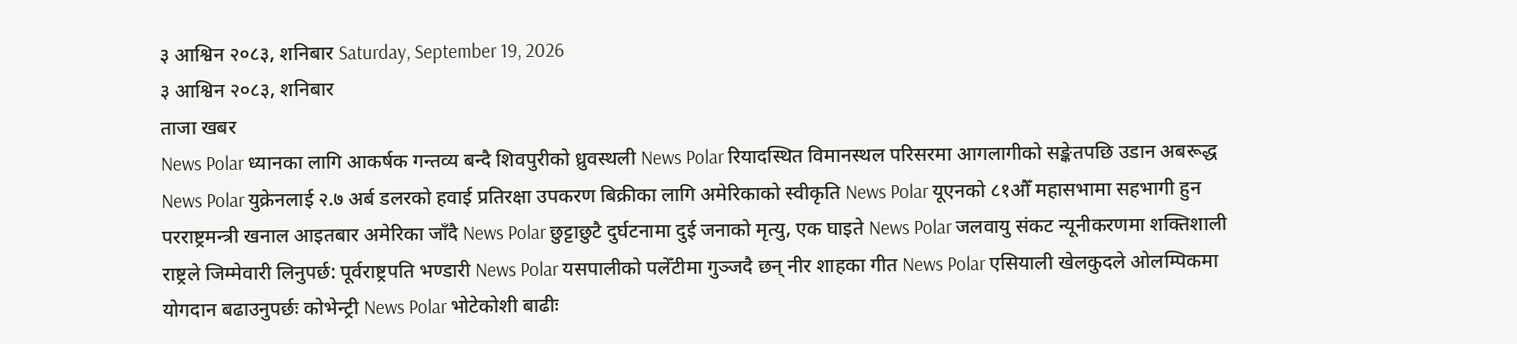३ आश्विन २०८३, शनिबार Saturday, September 19, 2026
३ आश्विन २०८३, शनिबार
ताजा खबर
News Polar ध्यानका लागि आकर्षक गन्तव्य बन्दै शिवपुरीको ध्रुवस्थली News Polar रियादस्थित विमानस्थल परिसरमा आगलागीको सङ्केतपछि उडान अबरूद्ध News Polar युक्रेनलाई २.७ अर्ब डलरको हवाई प्रतिरक्षा उपकरण बिक्रीका लागि अमेरिकाको स्वीकृति News Polar यूएनको ८१औँ महासभामा सहभागी हुन परराष्ट्रमन्त्री खनाल आइतबार अमेरिका जाँदै News Polar छुट्टाछुटै दुर्घटनामा दुई जनाको मृत्यु, एक घाइते News Polar जलवायु संकट न्यूनीकरणमा शक्तिशाली राष्ट्रले जिम्मेवारी लिनुपर्छ: पूर्वराष्ट्रपति भण्डारी News Polar यसपालीको पलेँटीमा गुञ्जदै छन् नीर शाहका गीत News Polar एसियाली खेलकुदले ओलम्पिकमा योगदान बढाउनुपर्छः कोभेन्ट्री News Polar भोटेकोशी बाढीः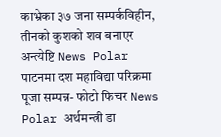काभ्रेका ३७ जना सम्पर्कविहीन, तीनको कुशको शव बनाएर अन्त्येष्टि News Polar पाटनमा दश महाविद्या परिक्रमा पूजा सम्पन्न- फोटो फिचर News Polar अर्थमन्त्री डा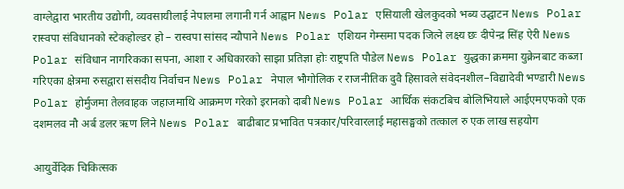वाग्लेद्वारा भारतीय उद्योगी, व्यवसायीलाई नेपालमा लगानी गर्न आह्वान News Polar एसियाली खेलकुदको भब्य उद्घाटन News Polar रास्वपा संविधानको स्टेकहोल्डर हो – रास्वपा सांसद न्यौपाने News Polar एशियन गेम्समा पदक जित्ने लक्ष्य छः दीपेन्द्र सिंह ऐरी News Polar संविधान नागरिकका सपना, आशा र अधिकारको साझा प्रतिज्ञा होः राष्ट्रपति पौडेल News Polar युद्धका क्रममा युक्रेनबाट कब्जा गरिएका क्षेत्रमा रुसद्वारा संसदीय निर्वाचन News Polar नेपाल भौगोलिक र राजनीतिक दुवै हिसावले संवेदनशील–विद्यादेवी भण्डारी News Polar होर्मुजमा तेलवाहक जहाजमाथि आक्रमण गरेको इरानको दाबी News Polar आर्थिक संकटबिच बोलिभियाले आईएमएफको एक दशमलव नौ अर्ब डलर ऋण लिने News Polar बाढीबाट प्रभावित पत्रकार/परिवारलाई महासङ्घको तत्काल रु एक लाख सहयोग

आयुर्वेदिक चिकित्सक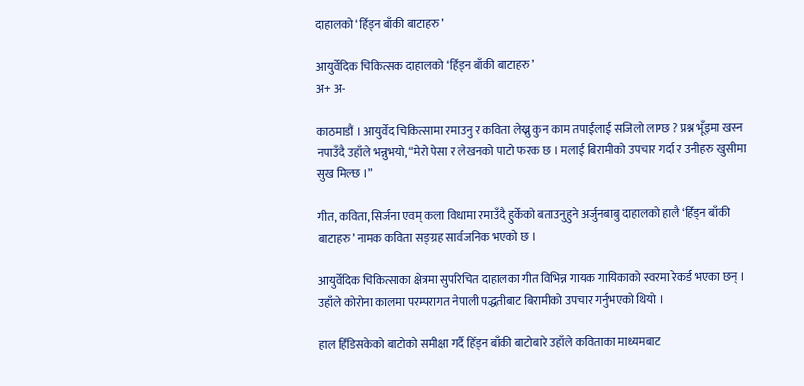दाहालको ‘हिँड्न बाँकी बाटाहरु’

आयुर्वेदिक चिकित्सक दाहालको ‘हिँड्न बाँकी बाटाहरु’
अ+ अ-

काठमाडौं । आयुर्वेद चिकित्सामा रमाउनु र कविता लेख्नु कुन काम तपाईंलाई सजिलो लाग्छ ? प्रश्न भूँइमा खस्न नपाउँदै उहाँले भन्नुभयो, “मेरो पेसा र लेखनको पाटो फरक छ । मलाई बिरामीको उपचार गर्दा र उनीहरु खुसीमा सुख मिल्छ ।”

गीत, कविता, सिर्जना एवम् कला विधामा रमाउँदै हुर्केको बताउनुहुने अर्जुनबाबु दाहालको हालै ‘हिँड्न बाँकी बाटाहरु’ नामक कविता सङ्ग्रह सार्वजनिक भएको छ ।

आयुर्वेदिक चिकित्साका क्षेत्रमा सुपरिचित दाहालका गीत विभिन्न गायक गायिकाको स्वरमा रेकर्ड भएका छन् । उहाँले कोरोना कालमा परम्परागत नेपाली पद्धतीबाट बिरामीको उपचार गर्नुभएको थियो ।

हाल हिँडिसकेको बाटोको समीक्षा गर्दै हिँड्न बाँकी बाटोबारे उहाँले कविताका माध्यमबाट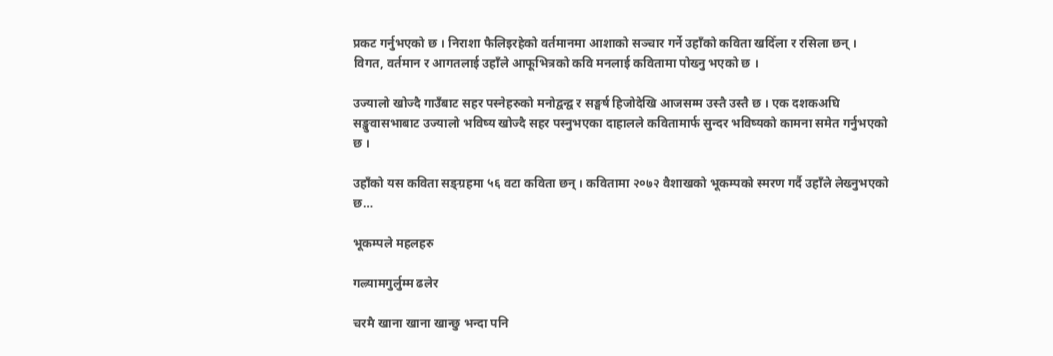प्रकट गर्नुभएको छ । निराशा फैलिइरहेको वर्तमानमा आशाको सञ्चार गर्ने उहाँको कविता खदिँला र रसिला छन् । विगत, वर्तमान र आगतलाई उहाँले आफूभित्रको कवि मनलाई कवितामा पोख्नु भएको छ ।

उज्यालो खोज्दै गाउँबाट सहर पस्नेहरुको मनोद्वन्द्व र सङ्घर्ष हिजोदेखि आजसम्म उस्तै उस्तै छ । एक दशकअघि सङ्खुवासभाबाट उज्यालो भविष्य खोज्दै सहर पस्नुभएका दाहालले कवितामार्फ सुन्दर भविष्यको कामना समेत गर्नुभएको छ ।

उहाँको यस कविता सङ्ग्रहमा ५६ वटा कविता छन् । कवितामा २०७२ वैशाखको भूकम्पको स्मरण गर्दै उहाँले लेख्नुभएको छ…

भूकम्पले महलहरु

गल्र्यामगुर्लुम्म ढलेर

चरमै खाना खाना खान्छु भन्दा पनि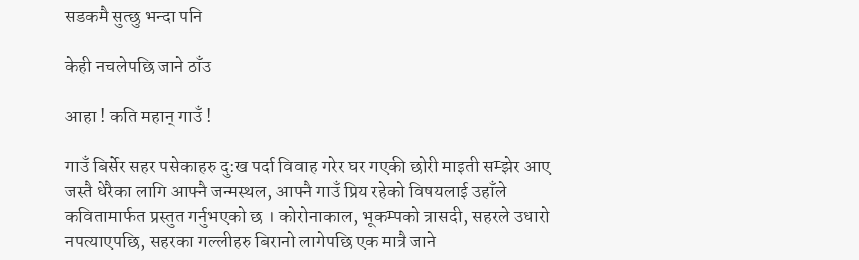सडकमै सुत्छु भन्दा पनि

केही नचलेपछि जाने ठाँउ

आहा ! कति महान् गाउँ !

गाउँ बिर्सेर सहर पसेकाहरु दु:ख पर्दा विवाह गरेर घर गएकी छोरी माइती सम्झेर आए जस्तै धेरैका लागि आफ्नै जन्मस्थल, आफ्नै गाउँ प्रिय रहेको विषयलाई उहाँले कवितामार्फत प्रस्तुत गर्नुभएको छ । कोरोनाकाल, भूकम्पको त्रासदी, सहरले उधारो नपत्याएपछि, सहरका गल्लीहरु बिरानो लागेपछि एक मात्रै जाने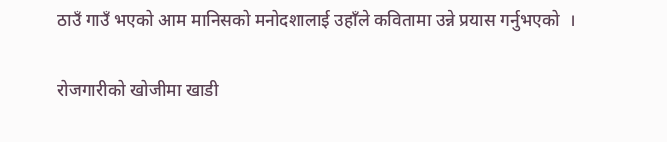ठाउँ गाउँ भएको आम मानिसको मनोदशालाई उहाँले कवितामा उन्ने प्रयास गर्नुभएको  ।

रोजगारीको खोजीमा खाडी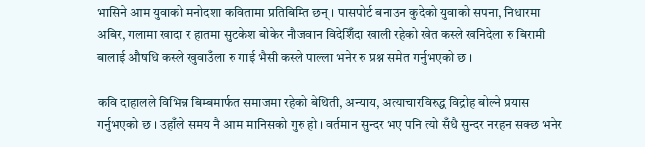भासिने आम युवाको मनोदशा कवितामा प्रतिबिम्ति छन् । पासपोर्ट बनाउन कुदेको युवाको सपना, निधारमा अबिर, गलामा खादा र हातमा सुटकेश बोकेर नौजवान विदेशिँदा खाली रहेको खेत कस्ले खनिदेला रु बिरामी बालाई औषधि कस्ले खुवाउँला रु गाई भैसी कस्ले पाल्ला भनेर रु प्रश्न समेत गर्नुभएको छ ।

कवि दाहालले विभिन्न बिम्बमार्फत समाजमा रहेको बेथिती, अन्याय, अत्याचारविरुद्ध विद्रोह बोल्ने प्रयास गर्नुभएको छ । उहाँले समय नै आम मानिसको गुरु हो । वर्तमान सुन्दर भए पनि त्यो सँधै सुन्दर नरहन सक्छ भनेर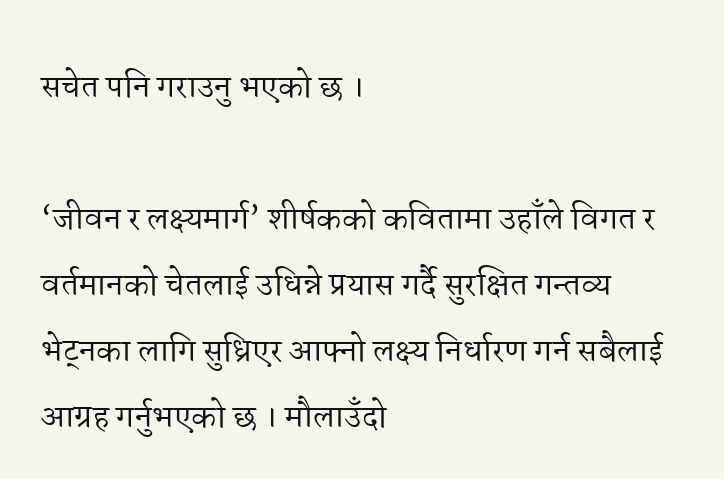सचेत पनि गराउनु भएको छ ।

‘जीवन र लक्ष्यमार्ग’ शीर्षकको कवितामा उहाँले विगत र वर्तमानको चेतलाई उधिन्ने प्रयास गर्दै सुरक्षित गन्तव्य भेट्नका लागि सुध्रिएर आफ्नो लक्ष्य निर्धारण गर्न सबैलाई आग्रह गर्नुभएको छ । मौलाउँदो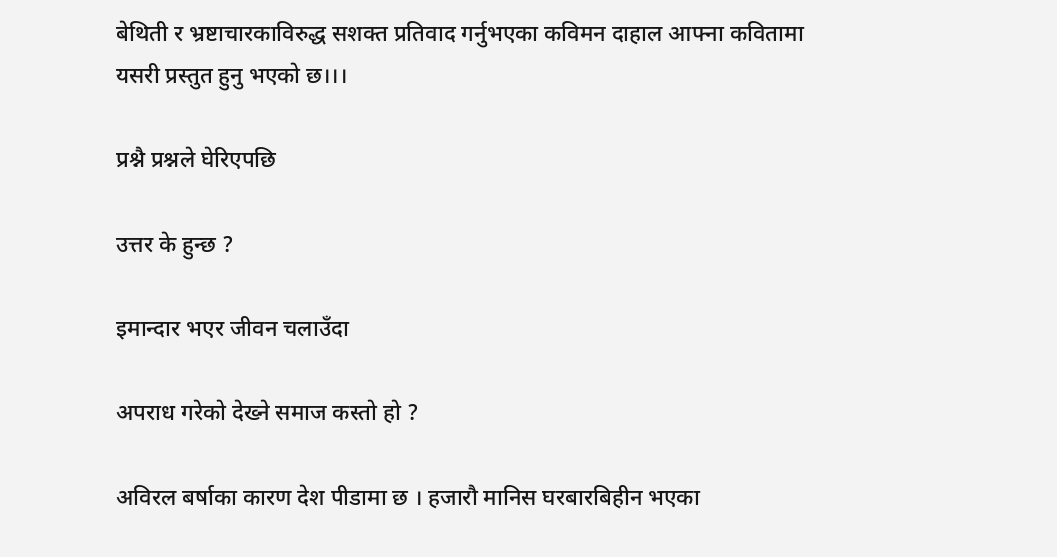बेथिती र भ्रष्टाचारकाविरुद्ध सशक्त प्रतिवाद गर्नुभएका कविमन दाहाल आफ्ना कवितामा यसरी प्रस्तुत हुनु भएको छ।।।

प्रश्नै प्रश्नले घेरिएपछि

उत्तर के हुन्छ ?

इमान्दार भएर जीवन चलाउँदा

अपराध गरेको देख्ने समाज कस्तो हो ?

अविरल बर्षाका कारण देश पीडामा छ । हजारौ मानिस घरबारबिहीन भएका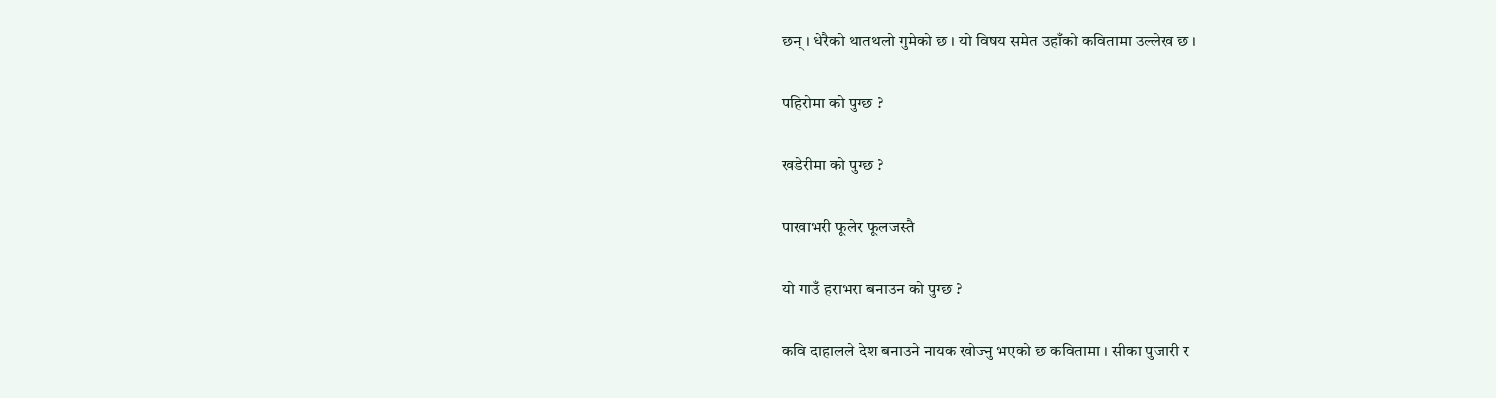छन् । धेरैको थातथलो गुमेको छ । यो विषय समेत उहाँको कवितामा उल्लेख छ ।

पहिरोमा को पुग्छ ?

खडेरीमा को पुग्छ ?

पाखाभरी फूलेर फूलजस्तै

यो गाउँ हराभरा बनाउन को पुग्छ ?

कवि दाहालले देश बनाउने नायक खोज्नु भएको छ कवितामा । सीका पुजारी र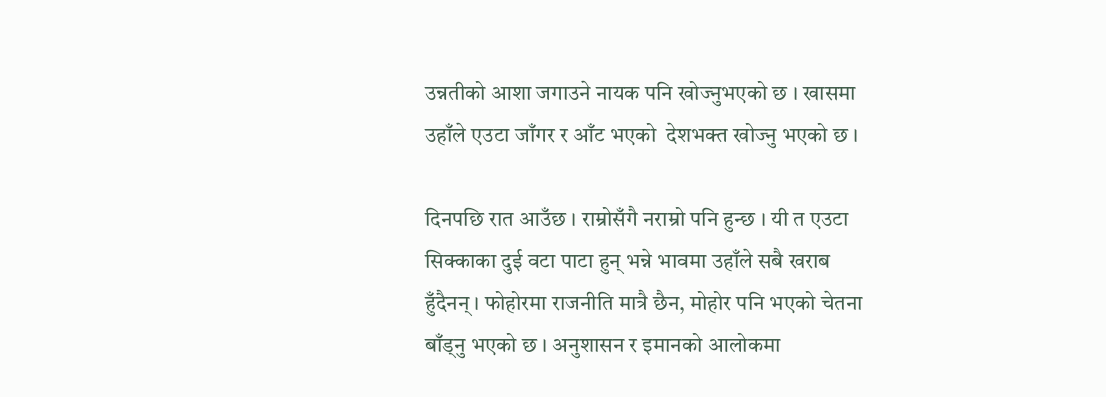उन्नतीको आशा जगाउने नायक पनि खोज्नुभएको छ । खासमा उहाँले एउटा जाँगर र आँट भएको  देशभक्त खोज्नु भएको छ ।

दिनपछि रात आउँछ । राम्रोसँगै नराम्रो पनि हुन्छ । यी त एउटा सिक्काका दुई वटा पाटा हुन् भन्ने भावमा उहाँले सबै खराब हुँदैनन् । फोहोरमा राजनीति मात्रै छैन, मोहोर पनि भएको चेतना बाँड्नु भएको छ । अनुशासन र इमानको आलोकमा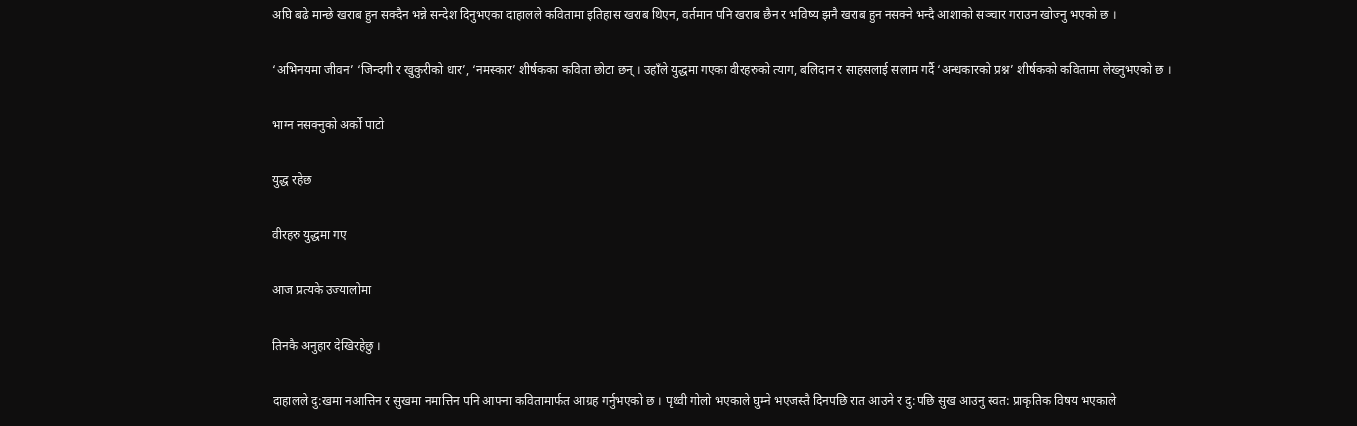अघि बढे मान्छे खराब हुन सक्दैन भन्ने सन्देश दिनुभएका दाहालले कवितामा इतिहास खराब थिएन, वर्तमान पनि खराब छैन र भविष्य झनै खराब हुन नसक्ने भन्दै आशाको सञ्चार गराउन खोज्नु भएको छ ।

‘अभिनयमा जीवन’ ‘जिन्दगी र खुकुरीको धार’, ‘नमस्कार’ शीर्षकका कविता छोटा छन् । उहाँले युद्धमा गएका वीरहरुको त्याग, बलिदान र साहसलाई सलाम गर्दै ‘अन्धकारको प्रश्न’ शीर्षकको कवितामा लेख्नुभएको छ ।

भाग्न नसक्नुको अर्को पाटो

युद्ध रहेछ

वीरहरु युद्धमा गए

आज प्रत्यके उज्यालोमा

तिनकै अनुहार देखिरहेछु ।

दाहालले दु:खमा नआत्तिन र सुखमा नमात्तिन पनि आफ्ना कवितामार्फत आग्रह गर्नुभएको छ । पृथ्वी गोलो भएकाले घुम्ने भएजस्तै दिनपछि रात आउने र दु:पछि सुख आउनु स्वत: प्राकृतिक विषय भएकाले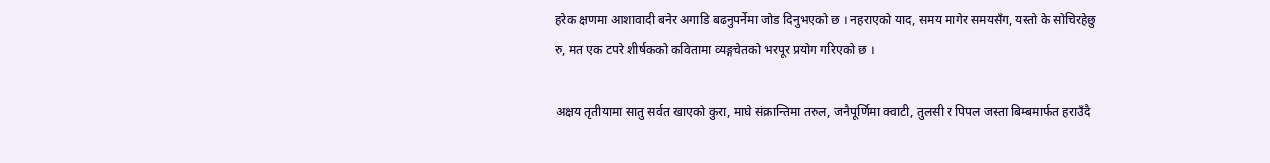हरेक क्षणमा आशावादी बनेर अगाडि बढनुपर्नेमा जोड दिनुभएको छ । नहराएको याद, समय मागेर समयसँग, यस्तो के सोचिरहेछु रु, मत एक टपरे शीर्षकको कवितामा व्यङ्गचेतको भरपूर प्रयोग गरिएको छ ।

अक्षय तृतीयामा सातु सर्वत खाएको कुरा, माघे संक्रान्तिमा तरुल, जनैपूर्णिमा क्वाटी, तुलसी र पिपल जस्ता बिम्बमार्फत हराउँदै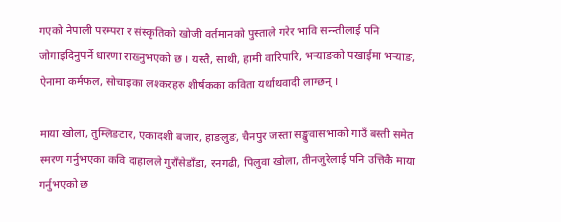गएको नेपाली परम्परा र संस्कृतिको खोजी वर्तमानको पुस्ताले गरेर भावि सन्न्तीलाई पनि जोगाइदिनुपर्ने धारणा राख्नुभएको छ । यस्तै, साथी, हामी वारिपारि, भर्‍याङको पखाईमा भर्‍याङ, ऐनामा कर्मफल, सोचाइका लश्करहरु शीर्षकका कविता यर्थाथवादी लाग्छन् ।

माया खोला, तुम्लिङटार, एकादशी बजार, हाङलुङ, चैनपुर जस्ता सङ्खुवासभाको गाउँ बस्ती समेत स्मरण गर्नुभएका कवि दाहालले गुराँसेडाँडा, रनगढी, पिलुवा खोला, तीनजुरेलाई पनि उत्तिकै माया गर्नुभएको छ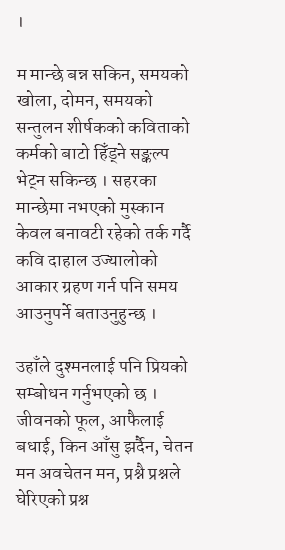।

म मान्छे बन्न सकिन, समयको खोला, दोमन, समयको सन्तुलन शीर्षकको कविताको कर्मको बाटो हिँड्ने सङ्कल्प भेट्न सकिन्छ । सहरका मान्छेमा नभएको मुस्कान केवल बनावटी रहेको तर्क गर्दै कवि दाहाल उज्यालोको आकार ग्रहण गर्न पनि समय आउनुपर्ने बताउनुहुन्छ ।

उहाँले दुश्मनलाई पनि प्रियको सम्बोधन गर्नुभएको छ । जीवनको फूल, आफैलाई बधाई, किन आँसु झर्दैन, चेतन मन अवचेतन मन, प्रश्नै प्रश्नले घेरिएको प्रश्न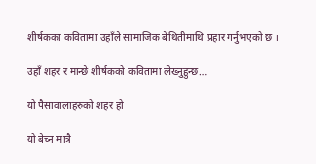शीर्षकका कवितामा उहाँले सामाजिक बेथितीमाथि प्रहार गर्नुभएको छ ।

उहाँ शहर र मान्छे शीर्षकको कवितामा लेख्नुहुन्छ…

यो पैसावालाहरुको शहर हो

यो बेच्न मात्रै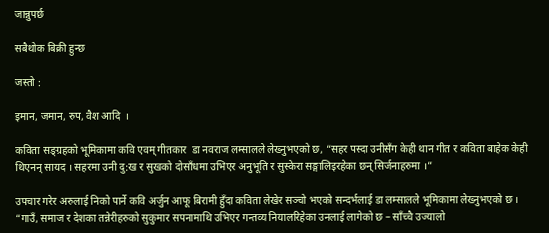जान्नुपर्छ

सबैथोक बिक्री हुन्छ

जस्तो :

इमान, जमान, रुप, वैश आदि  ।

कविता सङ्ग्रहको भूमिकामा कवि एवम् गीतकार  डा नवराज लम्सालले लेख्नुभएको छ, “सहर पस्दा उनीसँग केही थान गीत र कविता बाहेक केही थिएनन् सायद । सहरमा उनी दु:ख र सुखको दोसाँधमा उभिएर अनुभूति र सुस्केरा सङ्गालिइरहेका छन् सिर्जनाहरुमा ।”

उपचार गरेर अरुलाई निको पार्ने कवि अर्जुन आफू बिरामी हुँदा कविता लेखेर सञ्चो भएको सन्दर्भलाई डा लम्सालले भूमिकामा लेख्नुभएको छ । “गाउँ, समाज र देशका तन्नेरीहरुको सुकुमार सपनामाथि उभिएर गन्तव्य नियालरिहेका उनलाई लागेको छ – साँच्चै उज्यालो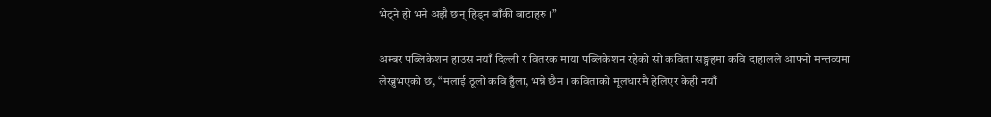भेट्ने हो भने अझै छन् हिड्न बाँकी बाटाहरु ।”

अम्बर पब्लिकेशन हाउस नयाँ दिल्ली र वितरक माया पब्लिकेशन रहेको सो कविता सङ्ग्रहमा कवि दाहालले आफ्नो मन्तव्यमा लेख्नुभएको छ, “मलाई ठूलो कवि हुँला, भन्ने छैन । कविताको मूलधारमै हेलिएर केही नयाँ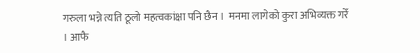गरुला भन्ने त्यति ठूलो महत्वकांक्षा पनि छैन ।  मनमा लागेको कुरा अभिव्यक्त गरेँ । आफै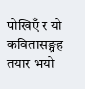पोखिएँ र यो कवितासङ्ग्रह तयार भयो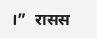।”  रासस